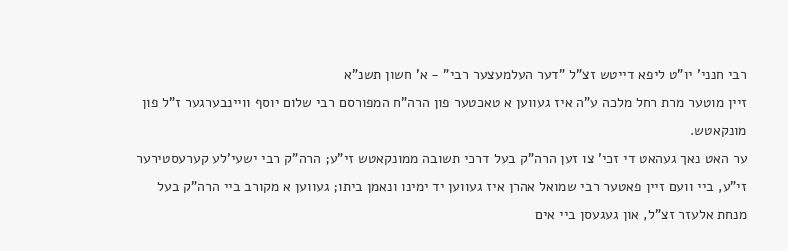רבי חנני' יו"ט ליפא דייטש זצ"ל "דער העלמעצער רבי" - א’ חשון תשנ”א
זיין מוטער מרת רחל מלכה ע"ה איז געווען א טאכטער פון הרה"ח המפורסם רבי שלום יוסף וויינבערגער ז"ל פון מונקאטש.
ער האט נאך געהאט די זכי' צו זען הרה"ק בעל דרכי תשובה ממונקאטש זי"ע; הרה"ק רבי ישעי'לע קערעסטירער זי"ע, ביי וועם זיין פאטער רבי שמואל אהרן איז געווען יד ימינו ונאמן ביתו; געווען א מקורב ביי הרה"ק בעל מנחת אלעזר זצ"ל, און געגעסן ביי אים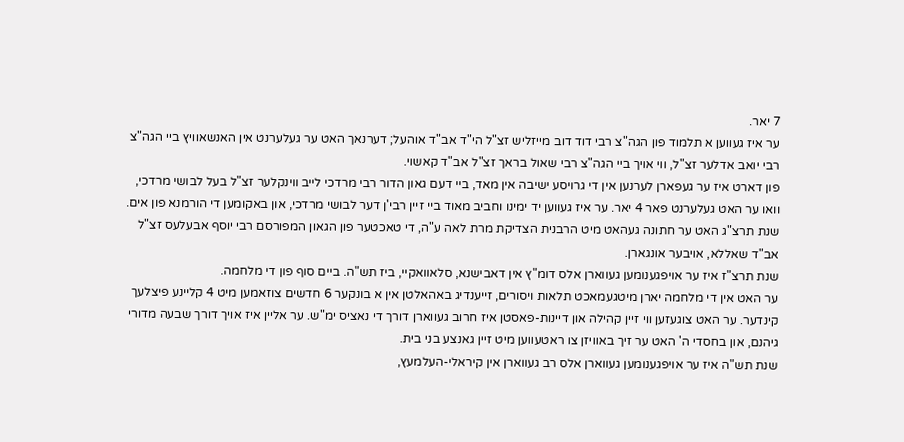7 יאר.
ער איז געווען א תלמוד פון הגה"צ רבי דוד דוב מייזליש זצ"ל הי"ד אב"ד אוהעל; דערנאך האט ער געלערנט אין האנשאוויץ ביי הגה"צ רבי יואב אדלער זצ"ל, ווי אויך ביי הגה"צ רבי שאול בראך זצ"ל אב"ד קאשוי.
פון דארט איז ער געפארן לערנען אין די גרויסע ישיבה אין מאד, ביי דעם גאון הדור רבי מרדכי לייב ווינקלער זצ"ל בעל לבושי מרדכי, וואו ער האט געלערנט פאר 4 יאר. ער איז געווען יד ימינו וחביב מאוד ביי זיין רבי'ן דער לבושי מרדכי, און באקומען די הורמנא פון אים.
שנת תרצ"ג האט ער חתונה געהאט מיט הרבנית הצדיקת מרת לאה ע"ה, די טאכטער פון הגאון המפורסם רבי יוסף אבעלעס זצ"ל אב"ד שאללא, אויבער אונגארן.
שנת תרצ"ז איז ער אויפגענומען געווארן אלס דומ"ץ אין דאבישנא, סלאוואקיי, ביז תש"ה. ביים סוף פון די מלחמה.
ער האט אין די מלחמה יארן מיטגעמאכט תלאות ויסורים, זייענדיג באהאלטן אין א בונקער 6 חדשים צוזאמען מיט 4 קליינע פיצלעך קינדער. ער האט צוגעזען ווי זיין קהילה און דיינות-פאסטן איז חרוב געווארן דורך די נאציס ימ"ש. ער אליין איז אויך דורך שבעה מדורי גיהנם, און בחסדי ה' האט ער זיך באוויזן צו ראטעווען מיט זיין גאנצע בני בית.
שנת תש"ה איז ער אויפגענומען געווארן אלס רב געווארן אין קיראלי-העלמעץ,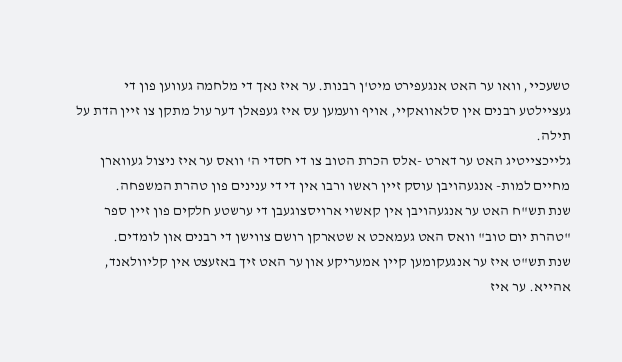טשעכיי, וואו ער האט אנגעפירט מיט'ן רבנות. ער איז נאך די מלחמה געווען פון די געציילטע רבנים אין סלאוואקיי, אויף וועמען עס איז געפאלן דער עול מתקן צו זיין הדת על תילה.
גלייכצייטיג האט ער דארט -אלס הכרת הטוב צו די חסדי ה' וואס ער איז ניצול געווארן מחיים למות- אנגעהויבן עוסק זיין ראשו ורבו אין די די ענינים פון טהרת המשפחה.
שנת תש"ח האט ער אנגעהויבן אין קאשוי ארויסצוגעבן די ערשטע חלקים פון זיין ספר "טהרת יום טוב" וואס האט געמאכט א שטארקן רושם צווישן די רבנים און לומדים.
שנת תש"ט איז ער אנגעקומען קיין אמעריקע און ער האט זיך באזעצט אין קליוולאנד, אהייא. ער איז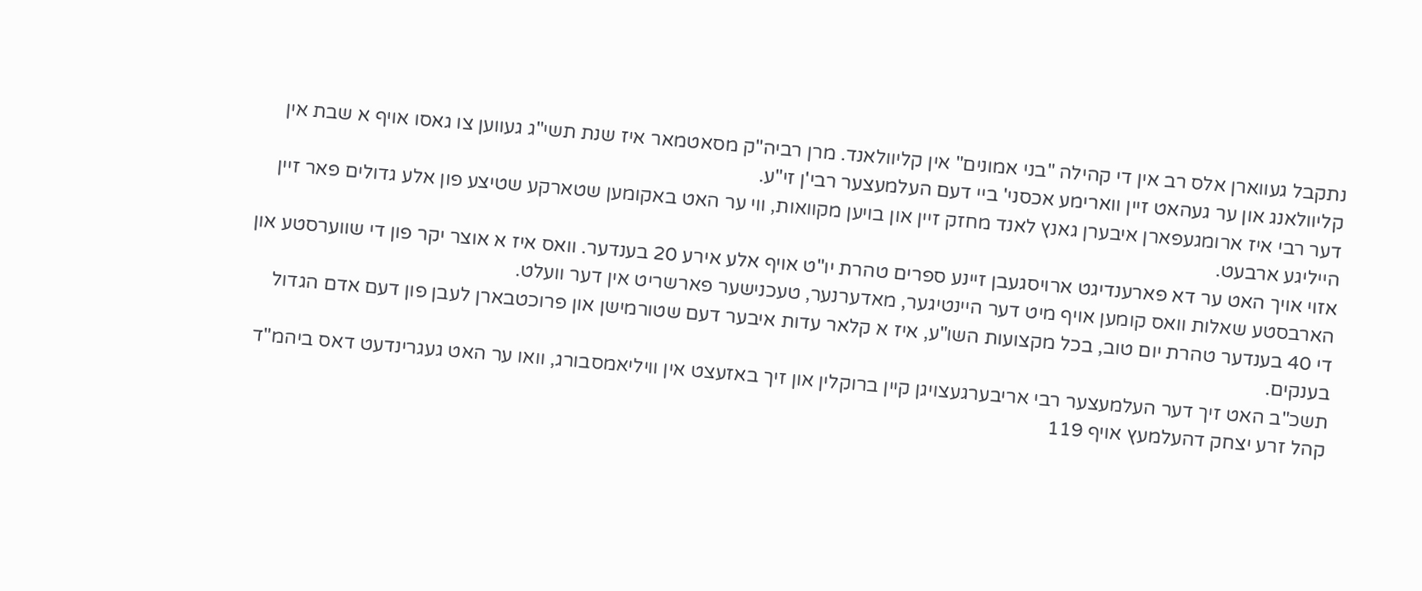נתקבל געווארן אלס רב אין די קהילה "בני אמונים" אין קליוולאנד. מרן רביה"ק מסאטמאר איז שנת תשי"ג געווען צו גאסו אויף א שבת אין קליוולאנג און ער געהאט זיין ווארימע אכסני' ביי דעם העלמעצער רבי'ן זי"ע.
דער רבי איז ארומגעפארן איבערן גאנץ לאנד מחזק זיין און בויען מקוואות, ווי ער האט באקומען שטארקע שטיצע פון אלע גדולים פאר זיין הייליגע ארבעט.
אזוי אויך האט ער דא פארענדיגט ארויסגעבן זיינע ספרים טהרת יו"ט אויף אלע אירע 20 בענדער. וואס איז א אוצר יקר פון די שווערסטע און הארבסטע שאלות וואס קומען אויף מיט דער היינטיגער, מאדערנער, טעכנישער פארשריט אין דער וועלט.
די 40 בענדער טהרת יום טוב, בכל מקצועות השו"ע, איז א קלאר עדות איבער דעם שטורמישן און פרוכטבארן לעבן פון דעם אדם הגדול בענקים.
תשכ"ב האט זיך דער העלמעצער רבי אריבערגעצויגן קיין ברוקלין און זיך באזעצט אין וויליאמסבורג, וואו ער האט געגרינדעט דאס ביהמ"ד קהל זרע יצחק דהעלמעץ אויף 119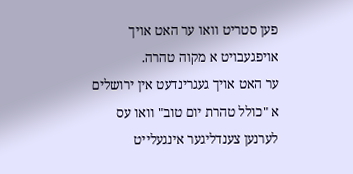פען סטריט וואו ער האט אויך אויפגעבויט א מקוה טהרה.
ער האט אויך געגרינדעט אין ירושלים א "כולל טהרת יום טוב" וואו עס לערנען צענדליגער אינגעלייט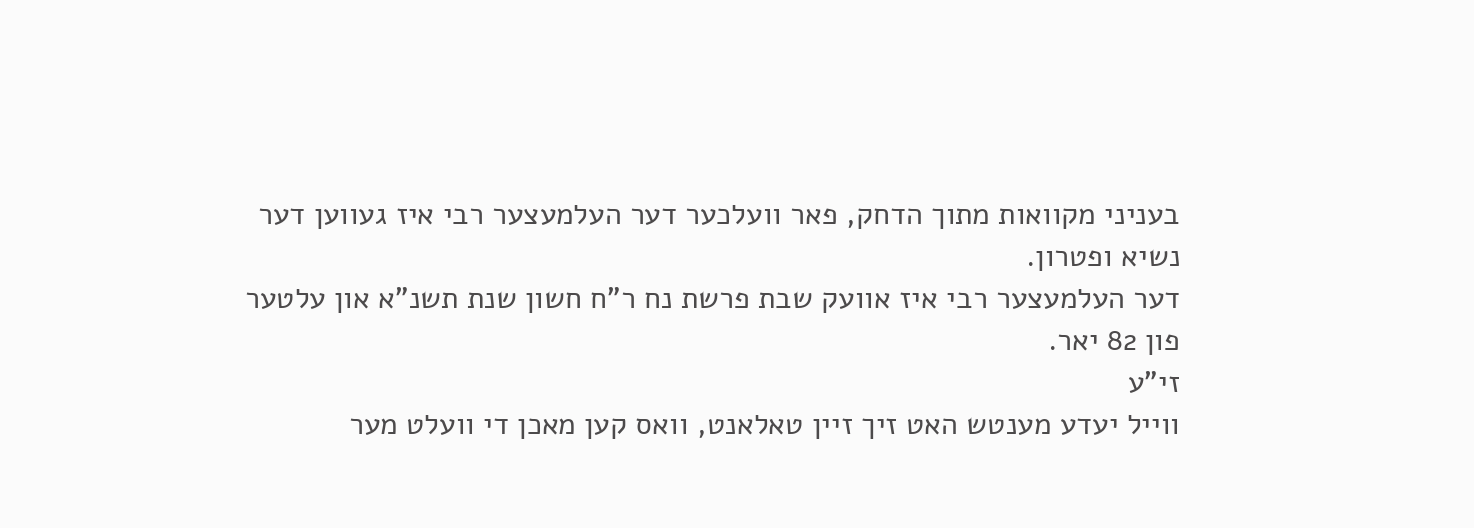בעניני מקוואות מתוך הדחק, פאר וועלכער דער העלמעצער רבי איז געווען דער נשיא ופטרון.
דער העלמעצער רבי איז אוועק שבת פרשת נח ר"ח חשון שנת תשנ"א און עלטער פון 82 יאר.
זי"ע
ווייל יעדע מענטש האט זיך זיין טאלאנט, וואס קען מאכן די וועלט מער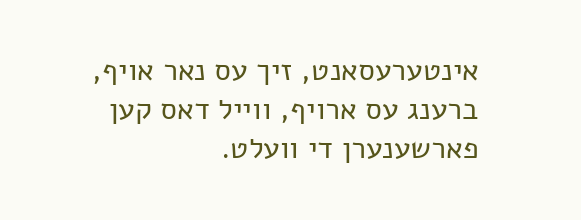אינטערעסאנט, זיך עס נאר אויף, ברענג עס ארויף, ווייל דאס קען פארשענערן די וועלט.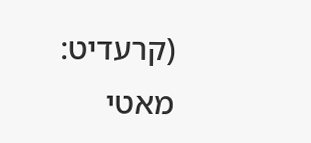(קרעדיט: מאטי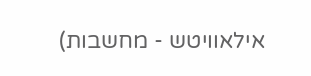אילאוויטש - מחשבות)